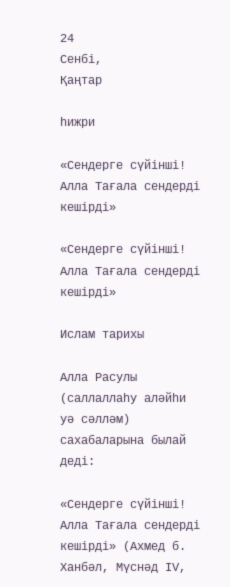24
Сенбі,
Қаңтар

һижри

«Сендерге сүйінші! Алла Тағала сендерді кешірді»

«Сендерге сүйінші! Алла Тағала сендерді кешірді»

Ислам тарихы

Алла Расулы (саллаллаһу аләйһи уә сәлләм) сахабаларына былай деді:

«Сендерге сүйінші! Алла Тағала сендерді кешірді» (Ахмед б. Ханбәл, Мүснәд ІV,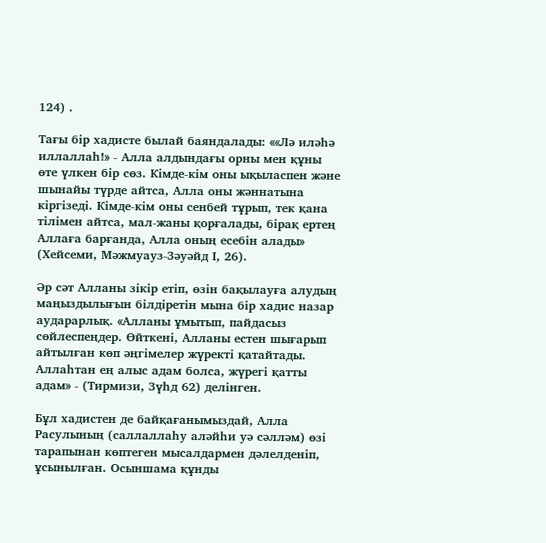124) .

Тағы бір хадисте былай баяндалады: ««Лә иләһә иллаллаһ!» - Алла алдындағы орны мен құны өте үлкен бір сөз. Кімде-кім оны ықыласпен және шынайы түрде айтса, Алла оны жәннатына кіргізеді. Кімде-кім оны сенбей тұрып, тек қана тілімен айтса, мал-жаны қорғалады, бірақ ертең Аллаға барғанда, Алла оның есебін алады» (Хейсеми, Мәжмуауз-Зәуәйд І, 26).

Әр сәт Алланы зікір етіп, өзін бақылауға алудың маңыздылығын білдіретін мына бір хадис назар аударарлық. «Алланы ұмытып, пайдасыз сөйлеспеңдер. Өйткені, Алланы естен шығарып айтылған көп әңгімелер жүректі қатайтады. Аллаһтан ең алыс адам болса, жүрегі қатты адам» - (Тирмизи, Зүһд 62) делінген.

Бұл хадистен де байқағанымыздай, Алла Расулының (саллаллаһу аләйһи уә сәлләм) өзі тарапынан көптеген мысалдармен дәлелденіп, ұсынылған. Осыншама құнды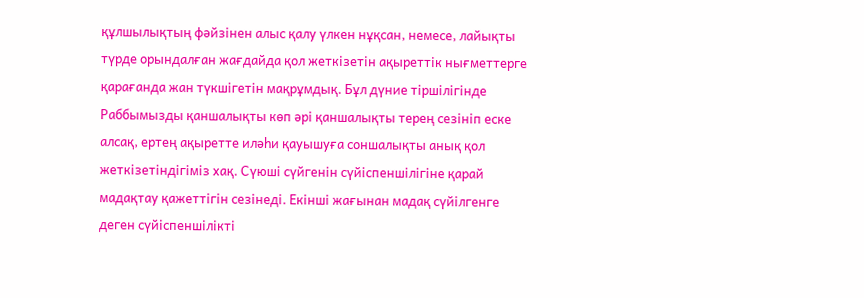құлшылықтың фәйзінен алыс қалу үлкен нұқсан, немесе, лайықты түрде орындалған жағдайда қол жеткізетін ақыреттік нығметтерге қарағанда жан түкшігетін мақрұмдық. Бұл дүние тіршілігінде Раббымызды қаншалықты көп әрі қаншалықты терең сезініп еске алсақ, ертең ақыретте иләһи қауышуға соншалықты анық қол жеткізетіндігіміз хақ. Сүюші сүйгенін сүйіспеншілігіне қарай мадақтау қажеттігін сезінеді. Екінші жағынан мадақ сүйілгенге деген сүйіспеншілікті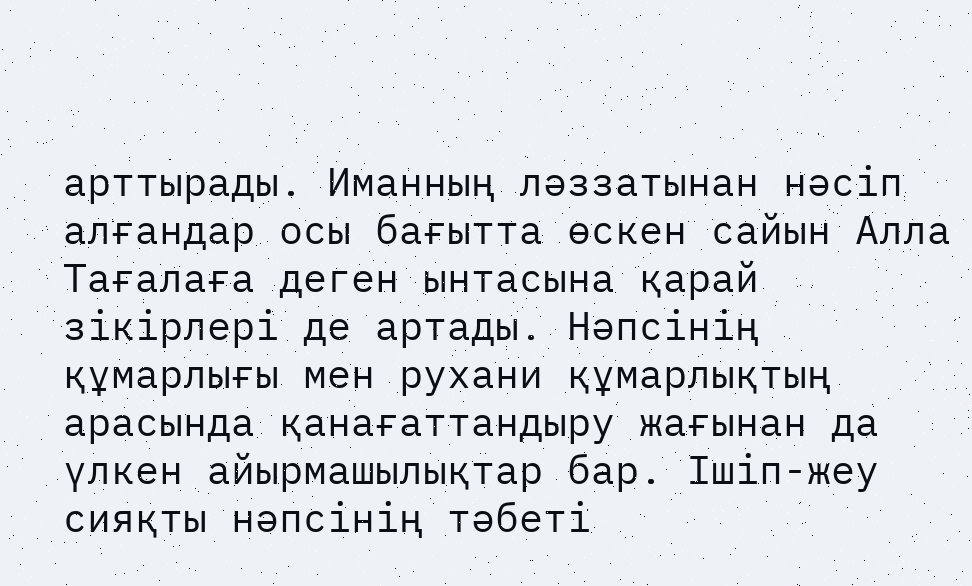арттырады. Иманның ләззатынан нәсіп алғандар осы бағытта өскен сайын Алла Тағалаға деген ынтасына қарай зікірлері де артады. Нәпсінің құмарлығы мен рухани құмарлықтың арасында қанағаттандыру жағынан да үлкен айырмашылықтар бар. Ішіп-жеу сияқты нәпсінің тәбеті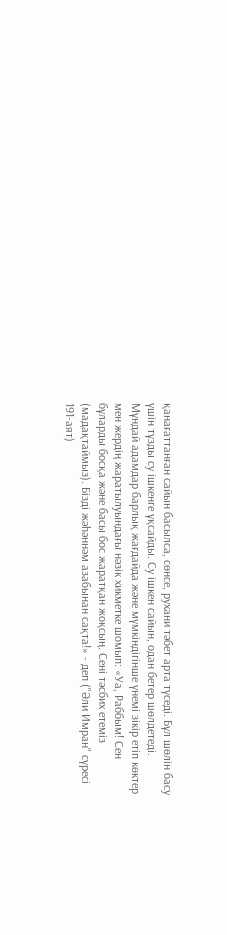қанағаттанған сайын басылса, сөнсе, рухани тәбет арта түседі. Бұл шөлін басу үшін тұзды су ішкенге ұқсайды. Су ішкен сайын, одан бетер шөлдетеді. Мұндай адамдар барлық жағдайда және мүмкіндігінше үнемі зікір етіп көктер мен жердің жаратылуындағы нәзік хикметке шомып: «Уа, Раббым! Сен бұларды босқа және басы бос жаратқан жоқсың. Сені тәсбих етеміз (мадақтаймыз). Бізді жәһәннәм азабынан сақта!» - деп ("Әли Имран" сүресі 191-аят)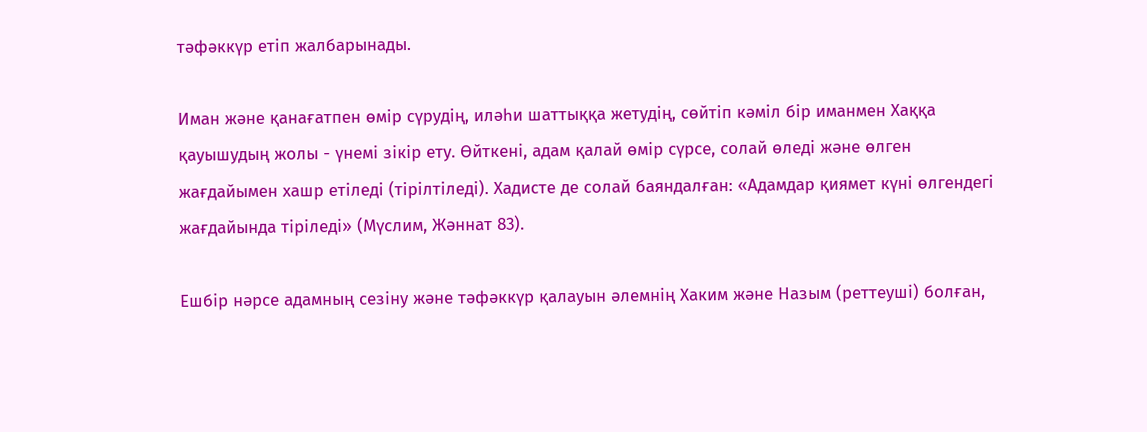тәфәккүр етіп жалбарынады.

Иман және қанағатпен өмір сүрудің, иләһи шаттыққа жетудің, сөйтіп кәміл бір иманмен Хаққа қауышудың жолы - үнемі зікір ету. Өйткені, адам қалай өмір сүрсе, солай өледі және өлген жағдайымен хашр етіледі (тірілтіледі). Хадисте де солай баяндалған: «Адамдар қиямет күні өлгендегі жағдайында тіріледі» (Мүслим, Жәннат 83).

Ешбір нәрсе адамның сезіну және тәфәккүр қалауын әлемнің Хаким және Назым (реттеуші) болған,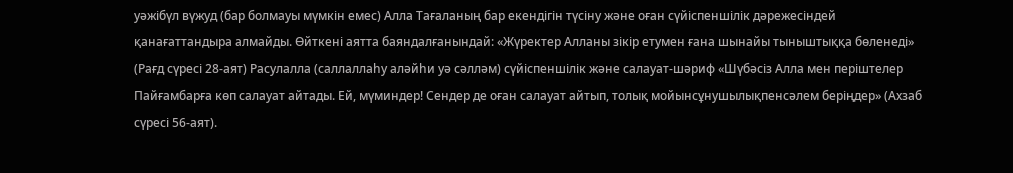уәжібүл вүжуд (бар болмауы мүмкін емес) Алла Тағаланың бар екендігін түсіну және оған сүйіспеншілік дәрежесіндей қанағаттандыра алмайды. Өйткені аятта баяндалғанындай: «Жүректер Алланы зікір етумен ғана шынайы тыныштыққа бөленеді» (Рағд сүресі 28-аят) Расулалла (саллаллаһу аләйһи уә сәлләм) сүйіспеншілік және салауат-шәриф «Шүбәсіз Алла мен періштелер Пайғамбарға көп салауат айтады. Ей, мүминдер! Сендер де оған салауат айтып, толық мойынсұнушылықпенсәлем беріңдер» (Ахзаб сүресі 56-аят).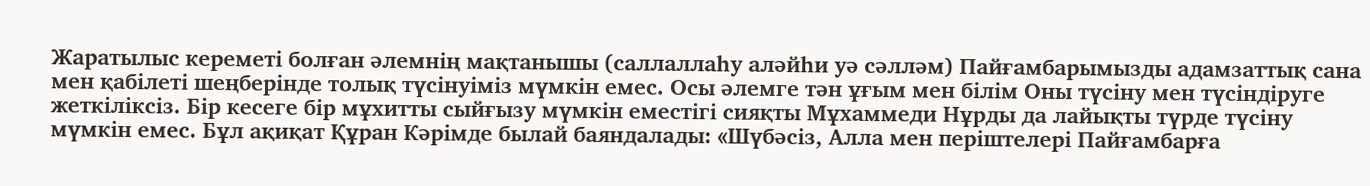Жаратылыс кереметі болған әлемнің мақтанышы (саллаллаһу аләйһи уә сәлләм) Пайғамбарымызды адамзаттық сана мен қабілеті шеңберінде толық түсінуіміз мүмкін емес. Осы әлемге тән ұғым мен білім Оны түсіну мен түсіндіруге жеткіліксіз. Бір кесеге бір мұхитты сыйғызу мүмкін еместігі сияқты Мұхаммеди Нұрды да лайықты түрде түсіну мүмкін емес. Бұл ақиқат Құран Кәрімде былай баяндалады: «Шүбәсіз, Алла мен періштелері Пайғамбарға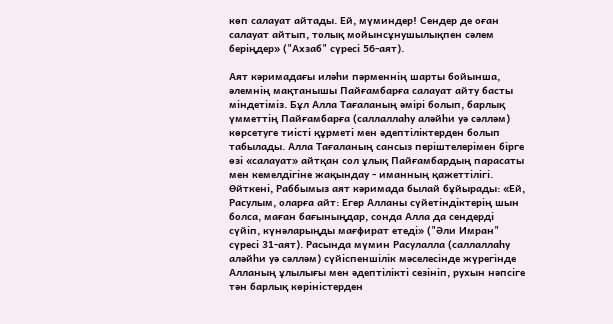көп салауат айтады. Ей, мүминдер! Сендер де оған салауат айтып, толық мойынсұнушылықпен сәлем беріңдер» ("Ахзаб" сүресі 56-аят).

Аят кәримадағы иләһи пәрменнің шарты бойынша, әлемнің мақтанышы Пайғамбарға салауат айту басты міндетіміз. Бұл Алла Тағаланың әмірі болып, барлық үмметтің Пайғамбарға (саллаллаһу аләйһи уә сәлләм) көрсетуге тиісті құрметі мен әдептіліктерден болып табылады. Алла Тағаланың сансыз періштелерімен бірге өзі «салауат» айтқан сол ұлық Пайғамбардың парасаты мен кемелдігіне жақындау - иманның қажеттілігі. Өйткені, Раббымыз аят кәримада былай бұйырады: «Ей, Расулым, оларға айт: Егер Алланы сүйетіндіктерің шын болса, маған бағыныңдар, сонда Алла да сендерді сүйіп, күнәларыңды мағфират етеді» ("Әли Имран" сүресі 31-аят). Расында мүмин Расулалла (саллаллаһу аләйһи уә сәлләм) сүйіспеншілік мәселесінде жүрегінде Алланың ұлылығы мен әдептілікті сезініп, рухын нәпсіге тән барлық көріністерден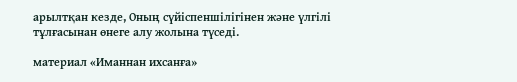арылтқан кезде, Оның сүйіспеншілігінен және үлгілі тұлғасынан өнеге алу жолына түседі.

материал «Иманнан ихсанға»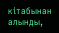кітабынан алынды,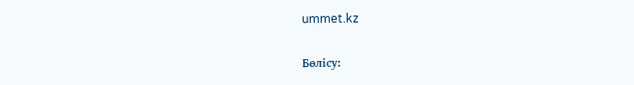ummet.kz

Бөлісу: